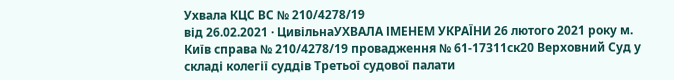Ухвала КЦС ВС № 210/4278/19
від 26.02.2021 · ЦивільнаУХВАЛА ІМЕНЕМ УКРАЇНИ 26 лютого 2021 року м. Київ справа № 210/4278/19 провадження № 61-17311ск20 Верховний Суд у складі колегії суддів Третьої судової палати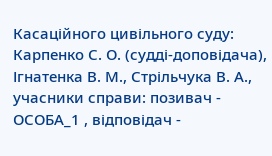Касаційного цивільного суду: Карпенко С. О. (судді-доповідача), Ігнатенка В. М., Стрільчука В. А., учасники справи: позивач - ОСОБА_1 , відповідач -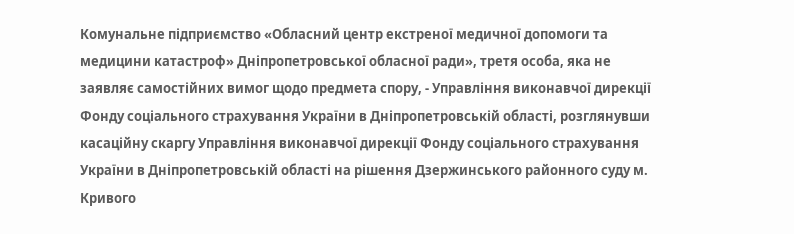Комунальне підприємство «Обласний центр екстреної медичної допомоги та медицини катастроф» Дніпропетровської обласної ради», третя особа, яка не заявляє самостійних вимог щодо предмета спору, - Управління виконавчої дирекції Фонду соціального страхування України в Дніпропетровській області, розглянувши касаційну скаргу Управління виконавчої дирекції Фонду соціального страхування України в Дніпропетровській області на рішення Дзержинського районного суду м. Кривого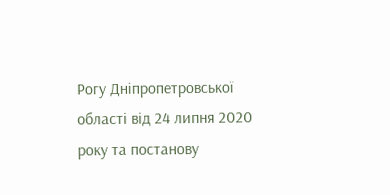Рогу Дніпропетровської області від 24 липня 2020 року та постанову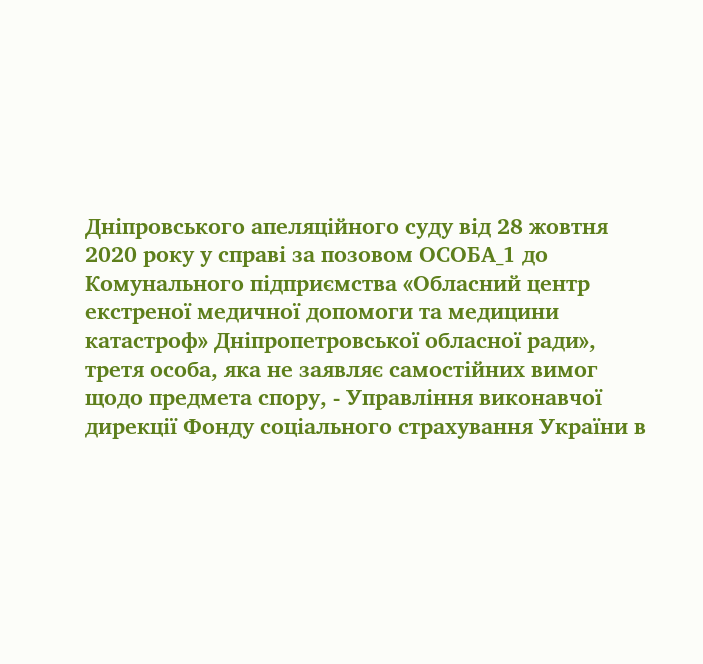Дніпровського апеляційного суду від 28 жовтня 2020 року у справі за позовом ОСОБА_1 до Комунального підприємства «Обласний центр екстреної медичної допомоги та медицини катастроф» Дніпропетровської обласної ради», третя особа, яка не заявляє самостійних вимог щодо предмета спору, - Управління виконавчої дирекції Фонду соціального страхування України в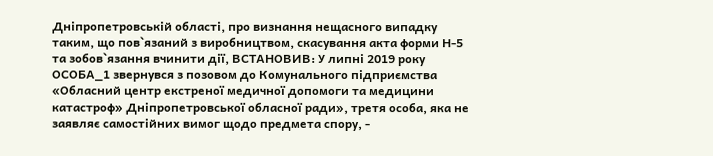Дніпропетровській області, про визнання нещасного випадку таким, що пов`язаний з виробництвом, скасування акта форми Н-5 та зобов`язання вчинити дії, ВСТАНОВИВ: У липні 2019 року ОСОБА_1 звернувся з позовом до Комунального підприємства «Обласний центр екстреної медичної допомоги та медицини катастроф» Дніпропетровської обласної ради», третя особа, яка не заявляє самостійних вимог щодо предмета спору, -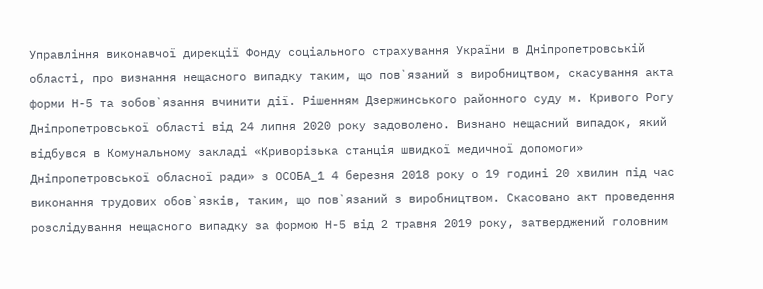Управління виконавчої дирекції Фонду соціального страхування України в Дніпропетровській області, про визнання нещасного випадку таким, що пов`язаний з виробництвом, скасування акта форми Н-5 та зобов`язання вчинити дії. Рішенням Дзержинського районного суду м. Кривого Рогу Дніпропетровської області від 24 липня 2020 року задоволено. Визнано нещасний випадок, який відбувся в Комунальному закладі «Криворізька станція швидкої медичної допомоги» Дніпропетровської обласної ради» з ОСОБА_1 4 березня 2018 року о 19 годині 20 хвилин під час виконання трудових обов`язків, таким, що пов`язаний з виробництвом. Скасовано акт проведення розслідування нещасного випадку за формою Н-5 від 2 травня 2019 року, затверджений головним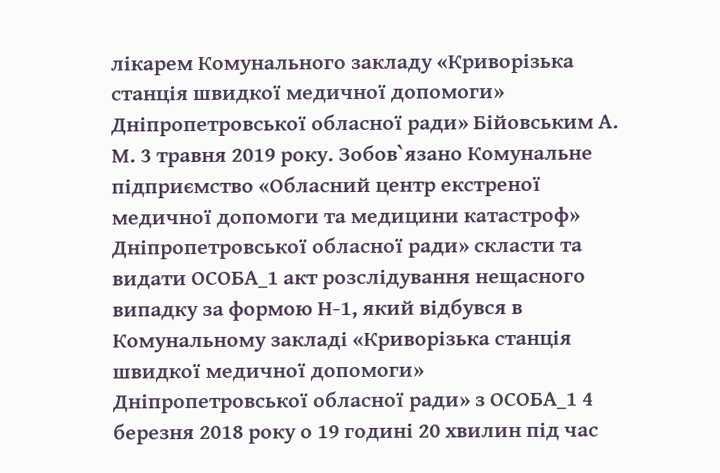лікарем Комунального закладу «Криворізька станція швидкої медичної допомоги» Дніпропетровської обласної ради» Бійовським А. М. 3 травня 2019 року. Зобов`язано Комунальне підприємство «Обласний центр екстреної медичної допомоги та медицини катастроф» Дніпропетровської обласної ради» скласти та видати ОСОБА_1 акт розслідування нещасного випадку за формою Н-1, який відбувся в Комунальному закладі «Криворізька станція швидкої медичної допомоги» Дніпропетровської обласної ради» з ОСОБА_1 4 березня 2018 року о 19 годині 20 хвилин під час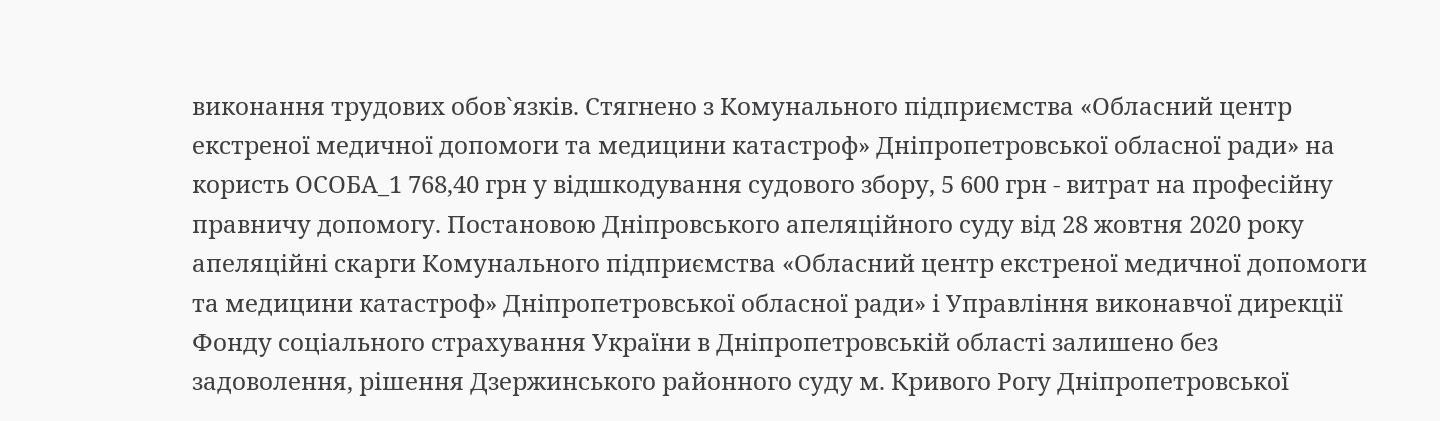виконання трудових обов`язків. Стягнено з Комунального підприємства «Обласний центр екстреної медичної допомоги та медицини катастроф» Дніпропетровської обласної ради» на користь ОСОБА_1 768,40 грн у відшкодування судового збору, 5 600 грн - витрат на професійну правничу допомогу. Постановою Дніпровського апеляційного суду від 28 жовтня 2020 року апеляційні скарги Комунального підприємства «Обласний центр екстреної медичної допомоги та медицини катастроф» Дніпропетровської обласної ради» і Управління виконавчої дирекції Фонду соціального страхування України в Дніпропетровській області залишено без задоволення, рішення Дзержинського районного суду м. Кривого Рогу Дніпропетровської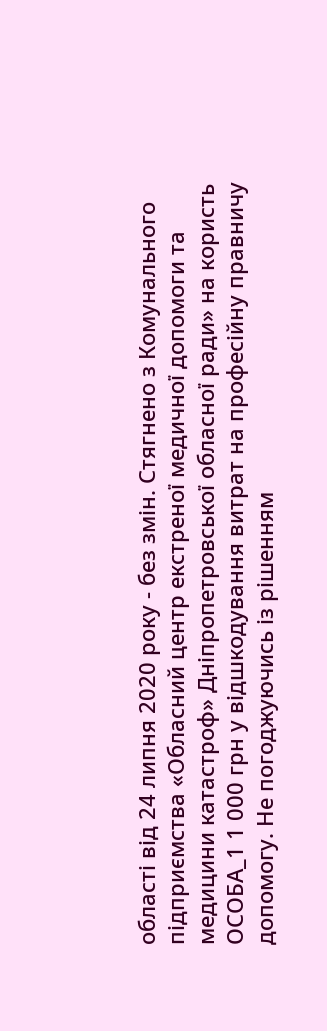області від 24 липня 2020 року - без змін. Стягнено з Комунального підприємства «Обласний центр екстреної медичної допомоги та медицини катастроф» Дніпропетровської обласної ради» на користь ОСОБА_1 1 000 грн у відшкодування витрат на професійну правничу допомогу. Не погоджуючись із рішенням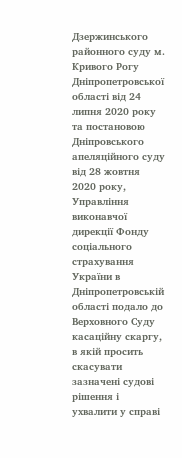Дзержинського районного суду м. Кривого Рогу Дніпропетровської області від 24 липня 2020 року та постановою Дніпровського апеляційного суду від 28 жовтня 2020 року, Управління виконавчої дирекції Фонду соціального страхування України в Дніпропетровській області подало до Верховного Суду касаційну скаргу, в якій просить скасувати зазначені судові рішення і ухвалити у справі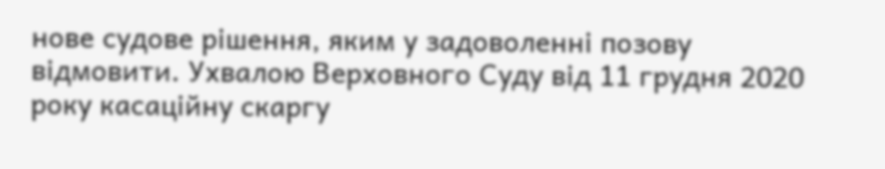нове судове рішення, яким у задоволенні позову відмовити. Ухвалою Верховного Суду від 11 грудня 2020 року касаційну скаргу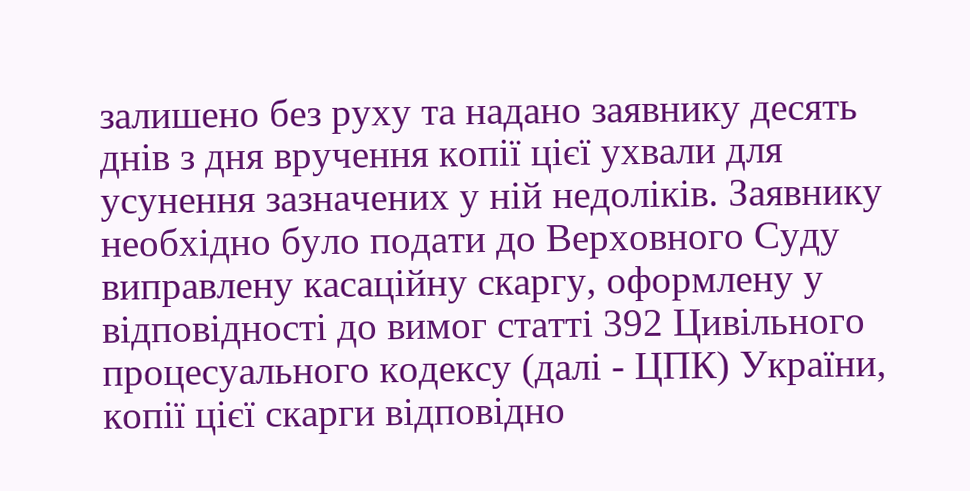залишено без руху та надано заявнику десять днів з дня вручення копії цієї ухвали для усунення зазначених у ній недоліків. Заявнику необхідно було подати до Верховного Суду виправлену касаційну скаргу, оформлену у відповідності до вимог статті 392 Цивільного процесуального кодексу (далі - ЦПК) України, копії цієї скарги відповідно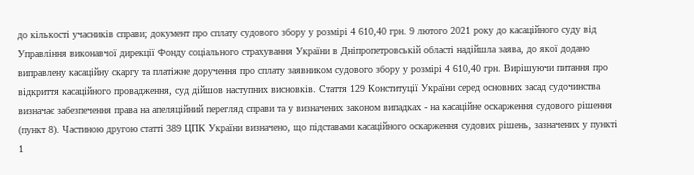до кількості учасників справи; документ про сплату судового збору у розмірі 4 610,40 грн. 9 лютого 2021 року до касаційного суду від Управління виконавчої дирекції Фонду соціального страхування України в Дніпропетровській області надійшла заява, до якої додано виправлену касаційну скаргу та платіжне доручення про сплату заявником судового збору у розмірі 4 610,40 грн. Вирішуючи питання про відкриття касаційного провадження, суд дійшов наступних висновків. Стаття 129 Конституції України серед основних засад судочинства визначає забезпечення права на апеляційний перегляд справи та у визначених законом випадках - на касаційне оскарження судового рішення (пункт 8). Частиною другою статті 389 ЦПК України визначено, що підставами касаційного оскарження судових рішень, зазначених у пункті 1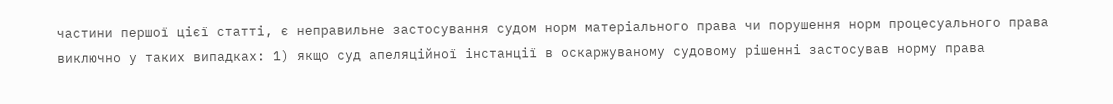частини першої цієї статті, є неправильне застосування судом норм матеріального права чи порушення норм процесуального права виключно у таких випадках: 1) якщо суд апеляційної інстанції в оскаржуваному судовому рішенні застосував норму права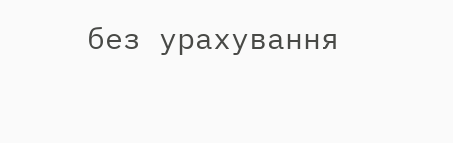без урахування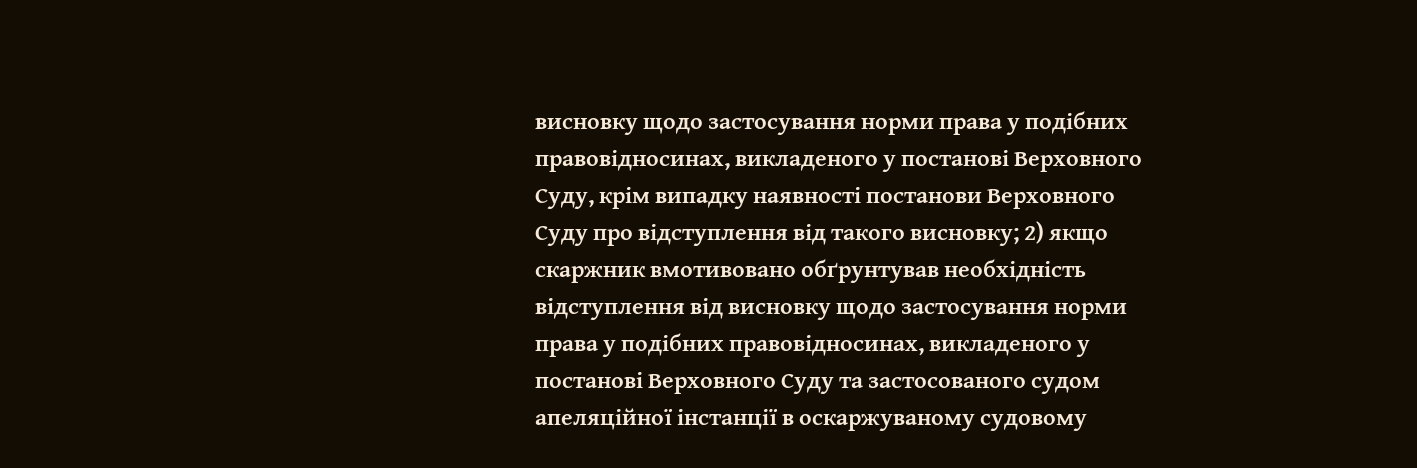висновку щодо застосування норми права у подібних правовідносинах, викладеного у постанові Верховного Суду, крім випадку наявності постанови Верховного Суду про відступлення від такого висновку; 2) якщо скаржник вмотивовано обґрунтував необхідність відступлення від висновку щодо застосування норми права у подібних правовідносинах, викладеного у постанові Верховного Суду та застосованого судом апеляційної інстанції в оскаржуваному судовому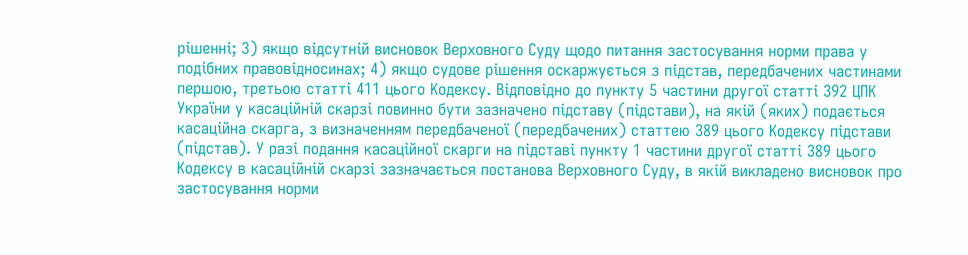рішенні; 3) якщо відсутній висновок Верховного Суду щодо питання застосування норми права у подібних правовідносинах; 4) якщо судове рішення оскаржується з підстав, передбачених частинами першою, третьою статті 411 цього Кодексу. Відповідно до пункту 5 частини другої статті 392 ЦПК України у касаційній скарзі повинно бути зазначено підставу (підстави), на якій (яких) подається касаційна скарга, з визначенням передбаченої (передбачених) статтею 389 цього Кодексу підстави (підстав). У разі подання касаційної скарги на підставі пункту 1 частини другої статті 389 цього Кодексу в касаційній скарзі зазначається постанова Верховного Суду, в якій викладено висновок про застосування норми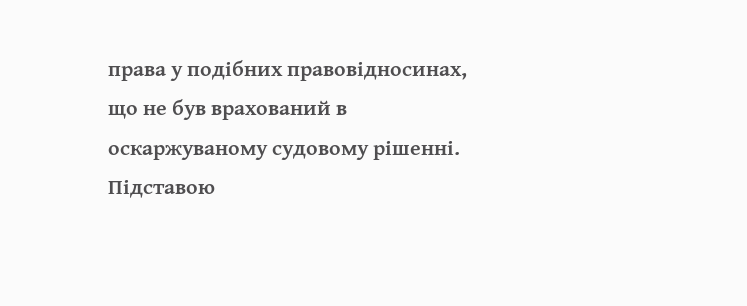права у подібних правовідносинах, що не був врахований в оскаржуваному судовому рішенні. Підставою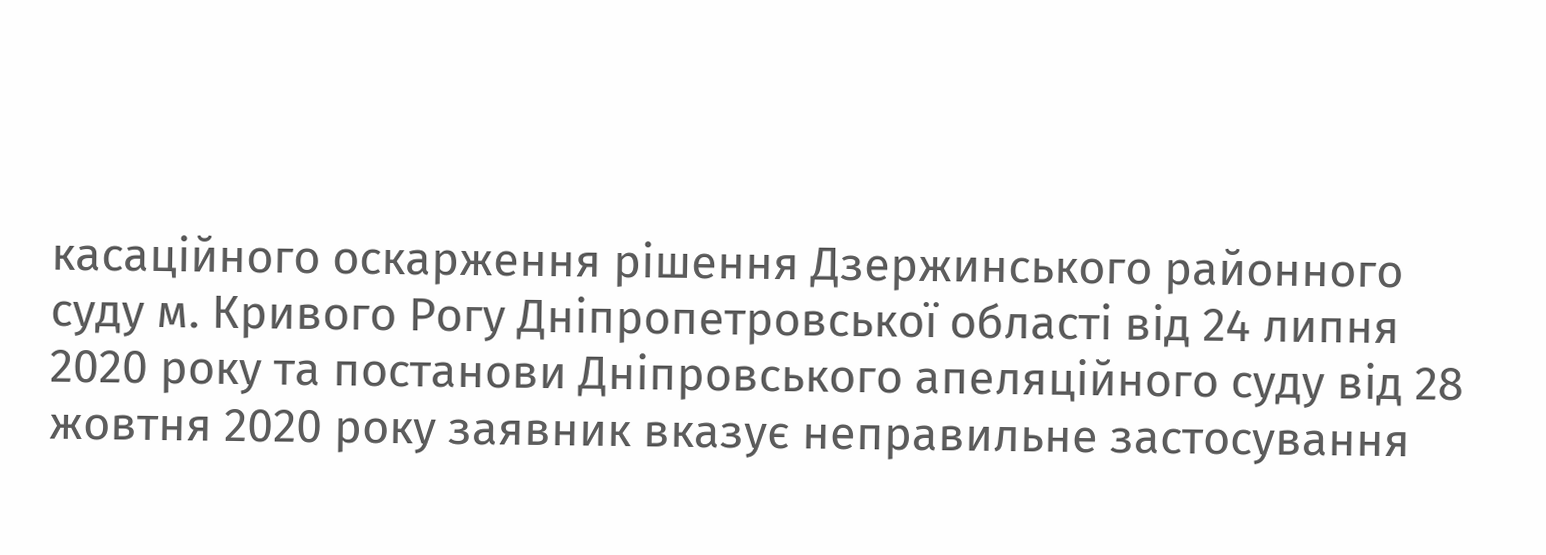касаційного оскарження рішення Дзержинського районного суду м. Кривого Рогу Дніпропетровської області від 24 липня 2020 року та постанови Дніпровського апеляційного суду від 28 жовтня 2020 року заявник вказує неправильне застосування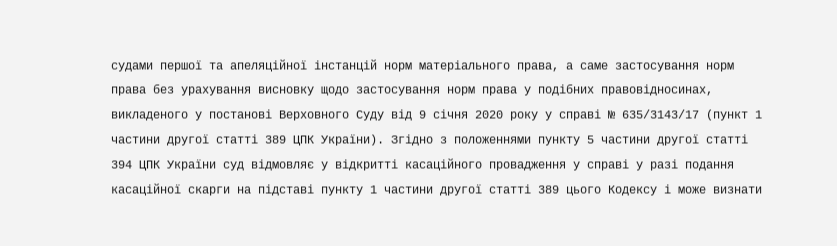судами першої та апеляційної інстанцій норм матеріального права, а саме застосування норм права без урахування висновку щодо застосування норм права у подібних правовідносинах, викладеного у постанові Верховного Суду від 9 січня 2020 року у справі № 635/3143/17 (пункт 1 частини другої статті 389 ЦПК України). Згідно з положеннями пункту 5 частини другої статті 394 ЦПК України суд відмовляє у відкритті касаційного провадження у справі у разі подання касаційної скарги на підставі пункту 1 частини другої статті 389 цього Кодексу і може визнати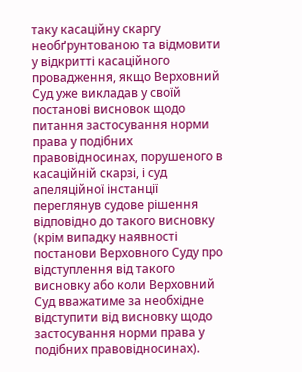таку касаційну скаргу необґрунтованою та відмовити у відкритті касаційного провадження, якщо Верховний Суд уже викладав у своїй постанові висновок щодо питання застосування норми права у подібних правовідносинах, порушеного в касаційній скарзі, і суд апеляційної інстанції переглянув судове рішення відповідно до такого висновку (крім випадку наявності постанови Верховного Суду про відступлення від такого висновку або коли Верховний Суд вважатиме за необхідне відступити від висновку щодо застосування норми права у подібних правовідносинах).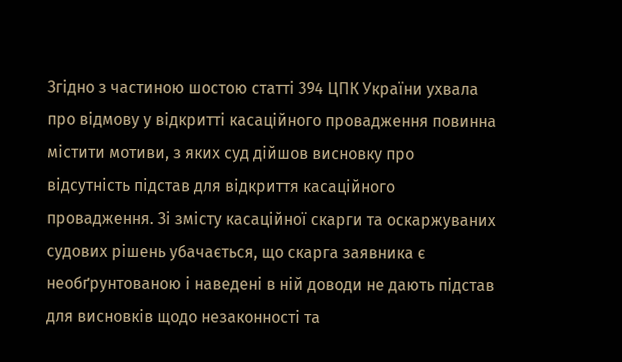Згідно з частиною шостою статті 394 ЦПК України ухвала про відмову у відкритті касаційного провадження повинна містити мотиви, з яких суд дійшов висновку про відсутність підстав для відкриття касаційного провадження. Зі змісту касаційної скарги та оскаржуваних судових рішень убачається, що скарга заявника є необґрунтованою і наведені в ній доводи не дають підстав для висновків щодо незаконності та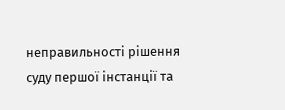неправильності рішення суду першої інстанції та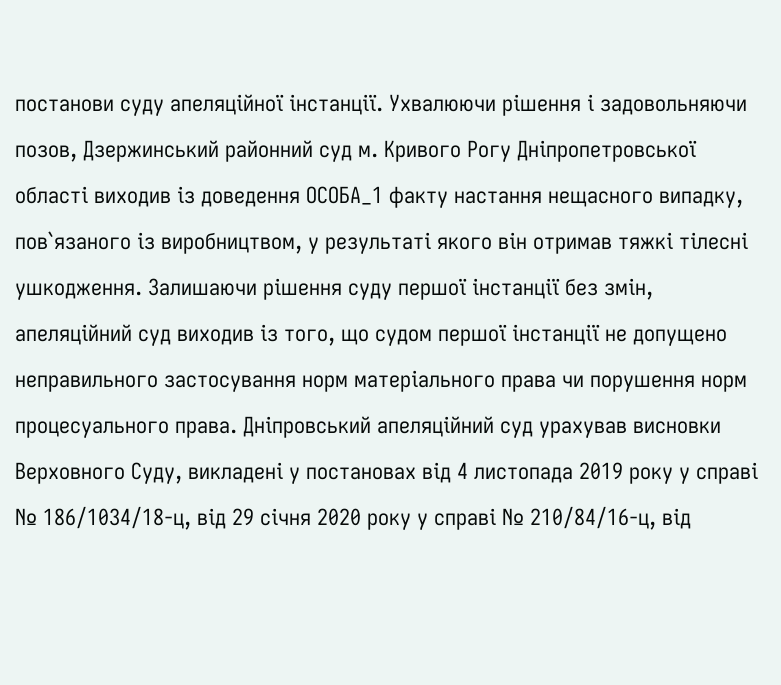постанови суду апеляційної інстанції. Ухвалюючи рішення і задовольняючи позов, Дзержинський районний суд м. Кривого Рогу Дніпропетровської області виходив із доведення ОСОБА_1 факту настання нещасного випадку, пов`язаного із виробництвом, у результаті якого він отримав тяжкі тілесні ушкодження. Залишаючи рішення суду першої інстанції без змін, апеляційний суд виходив із того, що судом першої інстанції не допущено неправильного застосування норм матеріального права чи порушення норм процесуального права. Дніпровський апеляційний суд урахував висновки Верховного Суду, викладені у постановах від 4 листопада 2019 року у справі № 186/1034/18-ц, від 29 січня 2020 року у справі № 210/84/16-ц, від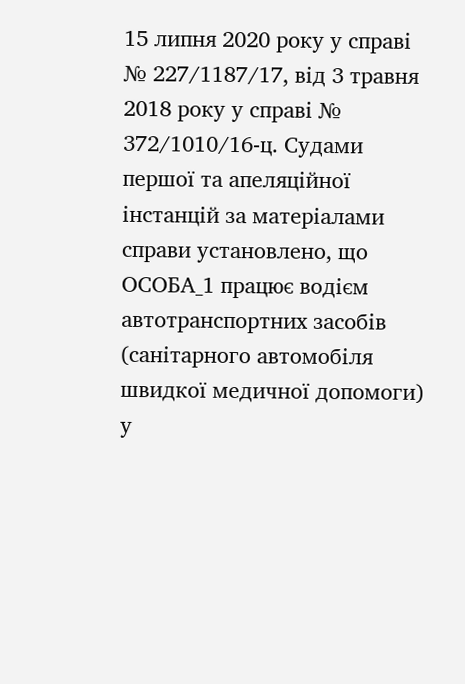15 липня 2020 року у справі № 227/1187/17, від 3 травня 2018 року у справі № 372/1010/16-ц. Судами першої та апеляційної інстанцій за матеріалами справи установлено, що ОСОБА_1 працює водієм автотранспортних засобів (санітарного автомобіля швидкої медичної допомоги) у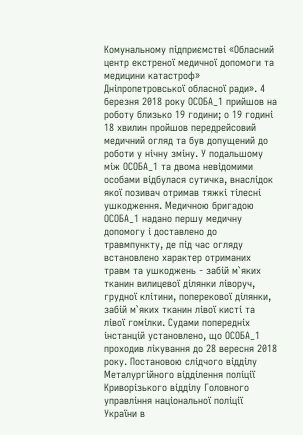Комунальному підприємстві «Обласний центр екстреної медичної допомоги та медицини катастроф» Дніпропетровської обласної ради». 4 березня 2018 року ОСОБА_1 прийшов на роботу близько 19 години; о 19 годині 18 хвилин пройшов передрейсовий медичний огляд та був допущений до роботи у нічну зміну. У подальшому між ОСОБА_1 та двома невідомими особами відбулася сутичка, внаслідок якої позивач отримав тяжкі тілесні ушкодження. Медичною бригадою ОСОБА_1 надано першу медичну допомогу і доставлено до травмпункту, де під час огляду встановлено характер отриманих травм та ушкоджень - забій м`яких тканин вилицевої ділянки ліворуч, грудної клітини, поперекової ділянки, забій м`яких тканин лівої кисті та лівої гомілки. Судами попередніх інстанцій установлено, що ОСОБА_1 проходив лікування до 28 вересня 2018 року. Постановою слідчого відділу Металургійного відділення поліції Криворізького відділу Головного управління національної поліції України в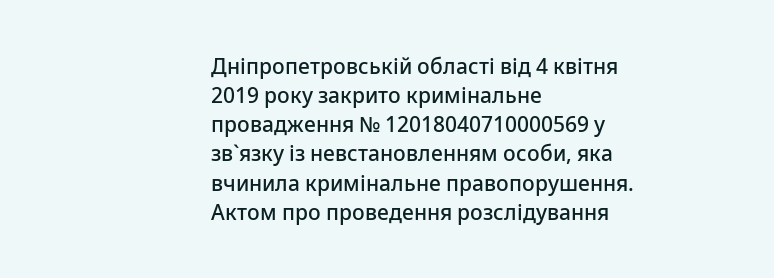Дніпропетровській області від 4 квітня 2019 року закрито кримінальне провадження № 12018040710000569 у зв`язку із невстановленням особи, яка вчинила кримінальне правопорушення. Актом про проведення розслідування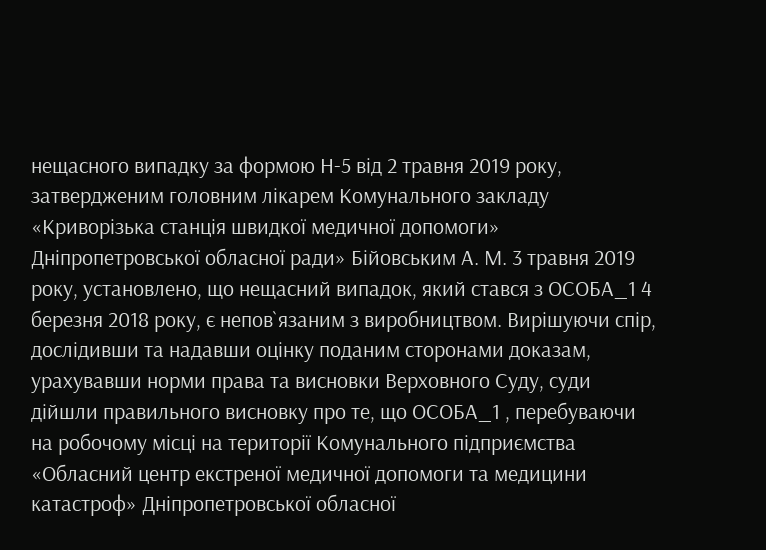нещасного випадку за формою Н-5 від 2 травня 2019 року, затвердженим головним лікарем Комунального закладу «Криворізька станція швидкої медичної допомоги» Дніпропетровської обласної ради» Бійовським А. М. 3 травня 2019 року, установлено, що нещасний випадок, який стався з ОСОБА_1 4 березня 2018 року, є непов`язаним з виробництвом. Вирішуючи спір, дослідивши та надавши оцінку поданим сторонами доказам, урахувавши норми права та висновки Верховного Суду, суди дійшли правильного висновку про те, що ОСОБА_1 , перебуваючи на робочому місці на території Комунального підприємства «Обласний центр екстреної медичної допомоги та медицини катастроф» Дніпропетровської обласної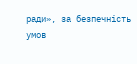ради», за безпечність умов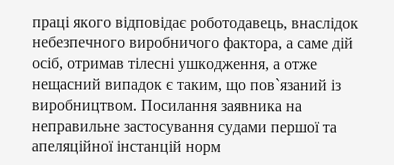праці якого відповідає роботодавець, внаслідок небезпечного виробничого фактора, а саме дій осіб, отримав тілесні ушкодження, а отже нещасний випадок є таким, що пов`язаний із виробництвом. Посилання заявника на неправильне застосування судами першої та апеляційної інстанцій норм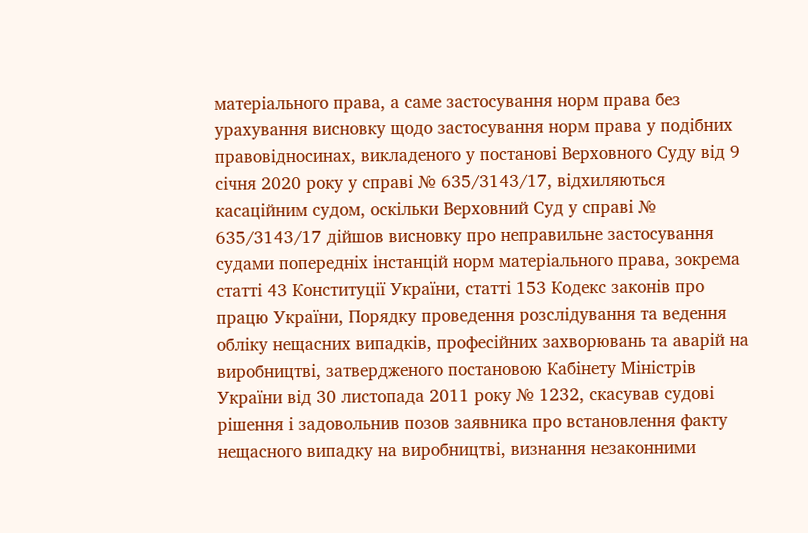матеріального права, а саме застосування норм права без урахування висновку щодо застосування норм права у подібних правовідносинах, викладеного у постанові Верховного Суду від 9 січня 2020 року у справі № 635/3143/17, відхиляються касаційним судом, оскільки Верховний Суд у справі № 635/3143/17 дійшов висновку про неправильне застосування судами попередніх інстанцій норм матеріального права, зокрема статті 43 Конституції України, статті 153 Кодекс законів про працю України, Порядку проведення розслідування та ведення обліку нещасних випадків, професійних захворювань та аварій на виробництві, затвердженого постановою Кабінету Міністрів України від 30 листопада 2011 року № 1232, скасував судові рішення і задовольнив позов заявника про встановлення факту нещасного випадку на виробництві, визнання незаконними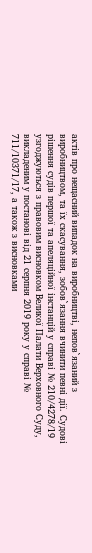актів про нещасний випадок на виробництві, непов`язаний з виробництвом, та їх скасування, зобов`язання вчинити певні дії. Судові рішення судів першої та апеляційної інстанцій у справі № 210/4278/19 узгоджуються з правовим висновком Великої Палати Верховного Суду, викладеним у постанові від 21 серпня 2019 року у справі № 711/10371/17, а також з висновками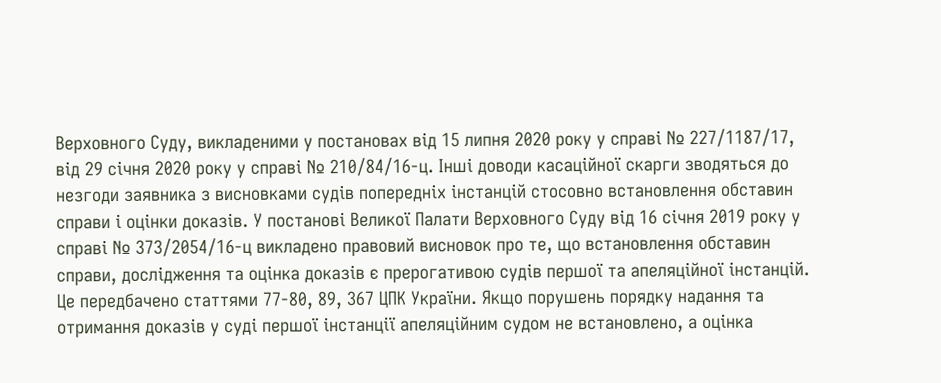Верховного Суду, викладеними у постановах від 15 липня 2020 року у справі № 227/1187/17, від 29 січня 2020 року у справі № 210/84/16-ц. Інші доводи касаційної скарги зводяться до незгоди заявника з висновками судів попередніх інстанцій стосовно встановлення обставин справи і оцінки доказів. У постанові Великої Палати Верховного Суду від 16 січня 2019 року у справі № 373/2054/16-ц викладено правовий висновок про те, що встановлення обставин справи, дослідження та оцінка доказів є прерогативою судів першої та апеляційної інстанцій. Це передбачено статтями 77-80, 89, 367 ЦПК України. Якщо порушень порядку надання та отримання доказів у суді першої інстанції апеляційним судом не встановлено, а оцінка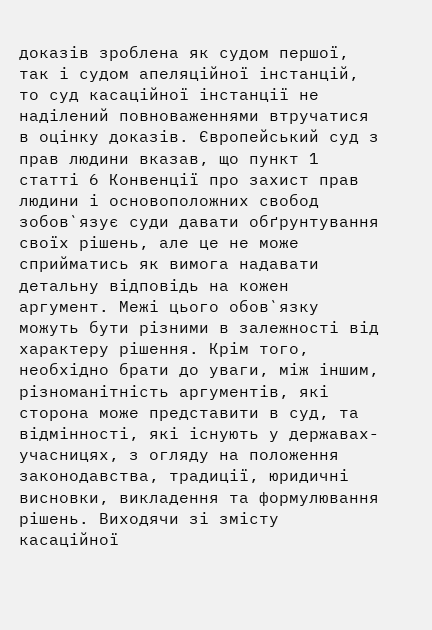доказів зроблена як судом першої, так і судом апеляційної інстанцій, то суд касаційної інстанції не наділений повноваженнями втручатися в оцінку доказів. Європейський суд з прав людини вказав, що пункт 1 статті 6 Конвенції про захист прав людини і основоположних свобод зобов`язує суди давати обґрунтування своїх рішень, але це не може сприйматись як вимога надавати детальну відповідь на кожен аргумент. Межі цього обов`язку можуть бути різними в залежності від характеру рішення. Крім того, необхідно брати до уваги, між іншим, різноманітність аргументів, які сторона може представити в суд, та відмінності, які існують у державах-учасницях, з огляду на положення законодавства, традиції, юридичні висновки, викладення та формулювання рішень. Виходячи зі змісту касаційної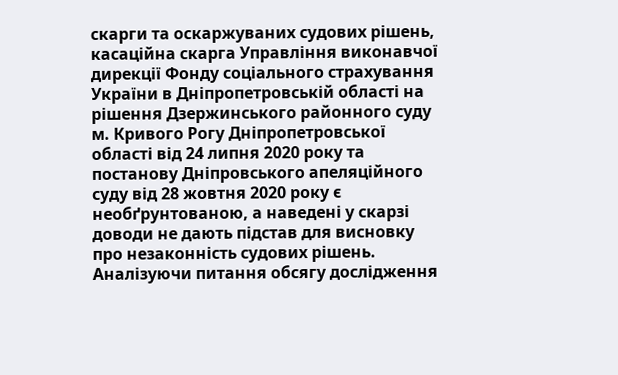скарги та оскаржуваних судових рішень, касаційна скарга Управління виконавчої дирекції Фонду соціального страхування України в Дніпропетровській області на рішення Дзержинського районного суду м. Кривого Рогу Дніпропетровської області від 24 липня 2020 року та постанову Дніпровського апеляційного суду від 28 жовтня 2020 року є необґрунтованою, а наведені у скарзі доводи не дають підстав для висновку про незаконність судових рішень. Аналізуючи питання обсягу дослідження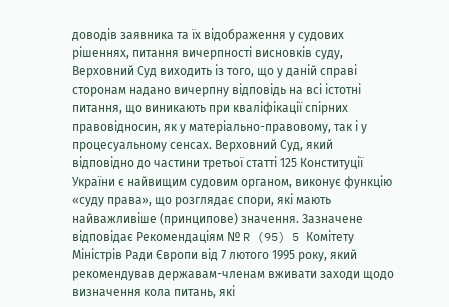доводів заявника та їх відображення у судових рішеннях, питання вичерпності висновків суду, Верховний Суд виходить із того, що у даній справі сторонам надано вичерпну відповідь на всі істотні питання, що виникають при кваліфікації спірних правовідносин, як у матеріально-правовому, так і у процесуальному сенсах. Верховний Суд, який відповідно до частини третьої статті 125 Конституції України є найвищим судовим органом, виконує функцію «суду права», що розглядає спори, які мають найважливіше (принципове) значення. Зазначене відповідає Рекомендаціям № R (95) 5 Комітету Міністрів Ради Європи від 7 лютого 1995 року, який рекомендував державам-членам вживати заходи щодо визначення кола питань, які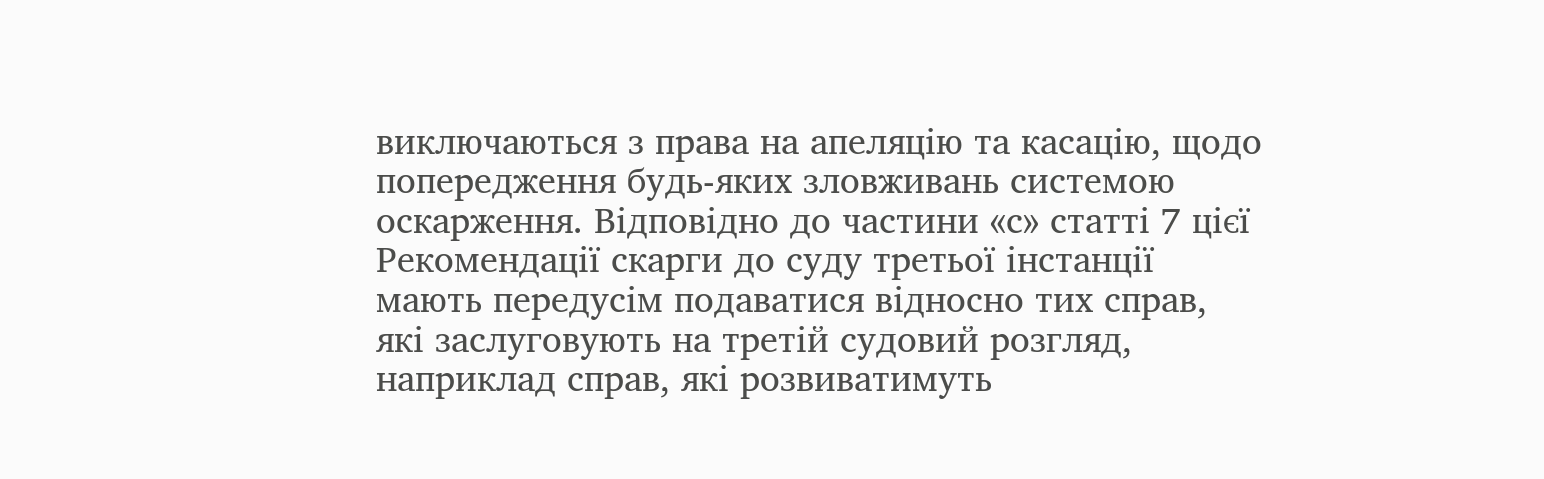виключаються з права на апеляцію та касацію, щодо попередження будь-яких зловживань системою оскарження. Відповідно до частини «с» статті 7 цієї Рекомендації скарги до суду третьої інстанції мають передусім подаватися відносно тих справ, які заслуговують на третій судовий розгляд, наприклад справ, які розвиватимуть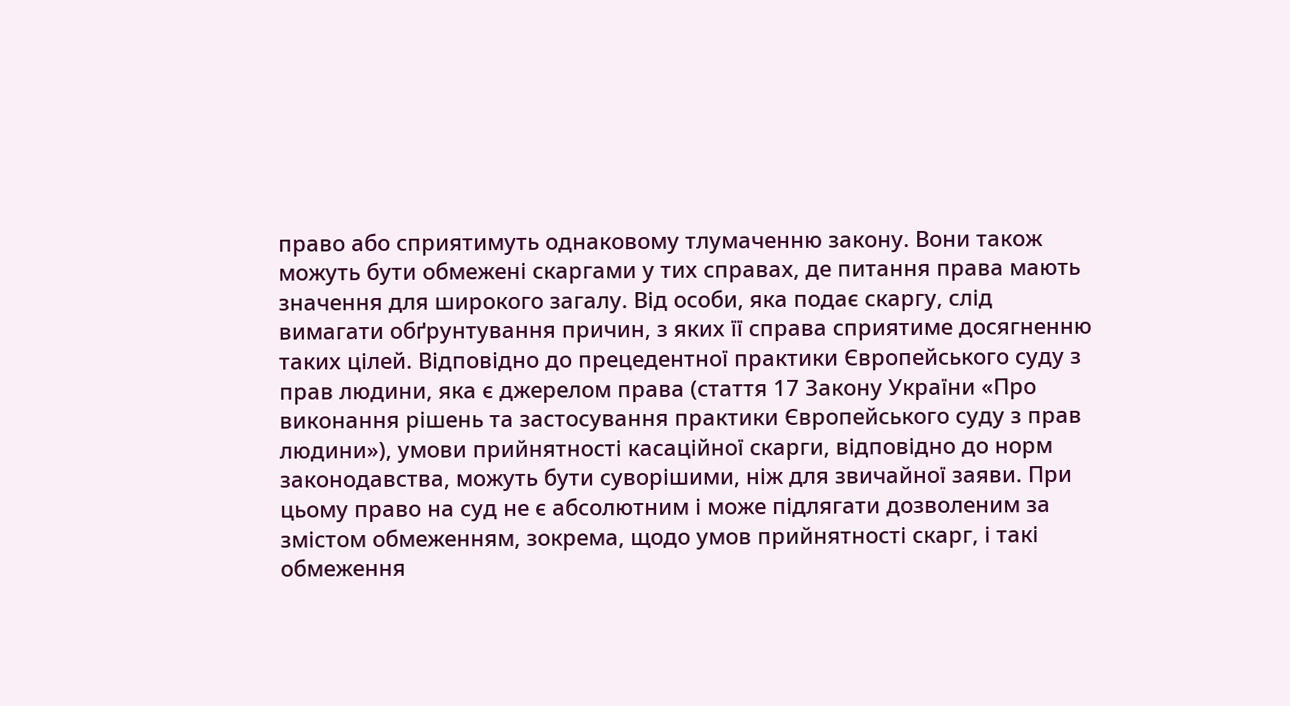право або сприятимуть однаковому тлумаченню закону. Вони також можуть бути обмежені скаргами у тих справах, де питання права мають значення для широкого загалу. Від особи, яка подає скаргу, слід вимагати обґрунтування причин, з яких її справа сприятиме досягненню таких цілей. Відповідно до прецедентної практики Європейського суду з прав людини, яка є джерелом права (стаття 17 Закону України «Про виконання рішень та застосування практики Європейського суду з прав людини»), умови прийнятності касаційної скарги, відповідно до норм законодавства, можуть бути суворішими, ніж для звичайної заяви. При цьому право на суд не є абсолютним і може підлягати дозволеним за змістом обмеженням, зокрема, щодо умов прийнятності скарг, і такі обмеження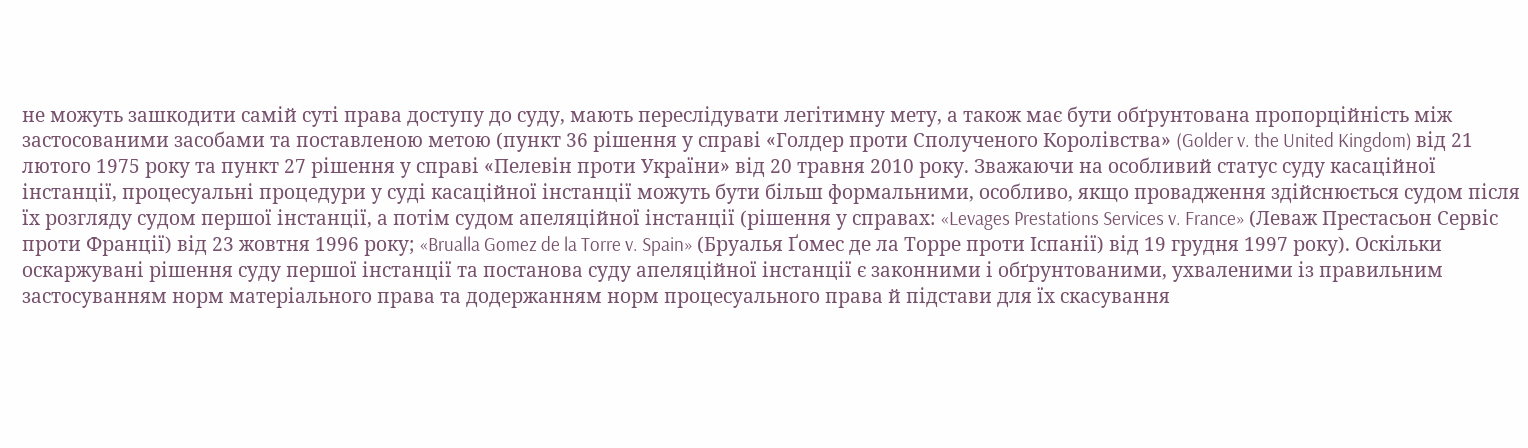не можуть зашкодити самій суті права доступу до суду, мають переслідувати легітимну мету, а також має бути обґрунтована пропорційність між застосованими засобами та поставленою метою (пункт 36 рішення у справі «Голдер проти Сполученого Королівства» (Golder v. the United Kingdom) від 21 лютого 1975 року та пункт 27 рішення у справі «Пелевін проти України» від 20 травня 2010 року. Зважаючи на особливий статус суду касаційної інстанції, процесуальні процедури у суді касаційної інстанції можуть бути більш формальними, особливо, якщо провадження здійснюється судом після їх розгляду судом першої інстанції, а потім судом апеляційної інстанції (рішення у справах: «Levages Prestations Services v. France» (Леваж Престасьон Сервіс проти Франції) від 23 жовтня 1996 року; «Brualla Gomez de la Torre v. Spain» (Бруалья Ґомес де ла Торре проти Іспанії) від 19 грудня 1997 року). Оскільки оскаржувані рішення суду першої інстанції та постанова суду апеляційної інстанції є законними і обґрунтованими, ухваленими із правильним застосуванням норм матеріального права та додержанням норм процесуального права й підстави для їх скасування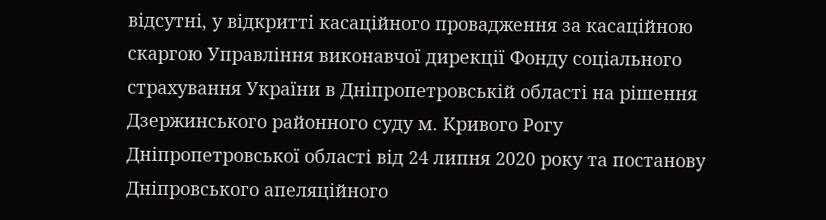відсутні, у відкритті касаційного провадження за касаційною скаргою Управління виконавчої дирекції Фонду соціального страхування України в Дніпропетровській області на рішення Дзержинського районного суду м. Кривого Рогу Дніпропетровської області від 24 липня 2020 року та постанову Дніпровського апеляційного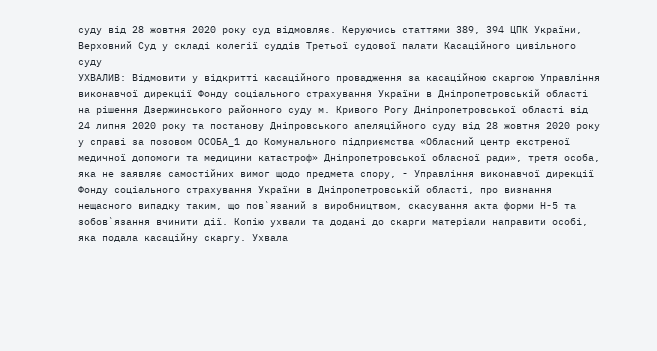суду від 28 жовтня 2020 року суд відмовляє. Керуючись статтями 389, 394 ЦПК України, Верховний Суд у складі колегії суддів Третьої судової палати Касаційного цивільного суду
УХВАЛИВ: Відмовити у відкритті касаційного провадження за касаційною скаргою Управління виконавчої дирекції Фонду соціального страхування України в Дніпропетровській області на рішення Дзержинського районного суду м. Кривого Рогу Дніпропетровської області від 24 липня 2020 року та постанову Дніпровського апеляційного суду від 28 жовтня 2020 року у справі за позовом ОСОБА_1 до Комунального підприємства «Обласний центр екстреної медичної допомоги та медицини катастроф» Дніпропетровської обласної ради», третя особа, яка не заявляє самостійних вимог щодо предмета спору, - Управління виконавчої дирекції Фонду соціального страхування України в Дніпропетровській області, про визнання нещасного випадку таким, що пов`язаний з виробництвом, скасування акта форми Н-5 та зобов`язання вчинити дії. Копію ухвали та додані до скарги матеріали направити особі, яка подала касаційну скаргу. Ухвала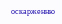оскарженню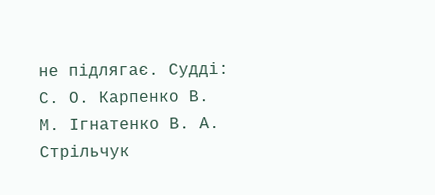не підлягає. Судді: С. О. Карпенко В. М. Ігнатенко В. А. Стрільчук